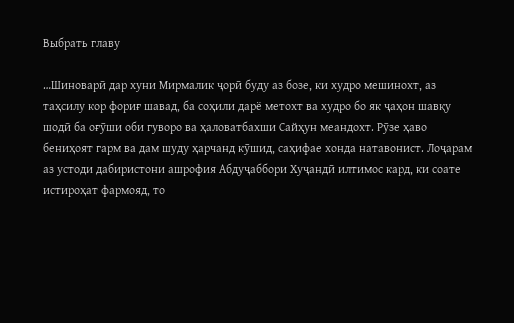Выбрать главу

…Шиноварӣ дар хуни Мирмалик ҷорӣ буду аз бозе, ки худро мешинохт, аз таҳсилу кор фориғ шавад, ба соҳили дарё метохт ва худро бо як ҷаҳон шавқу шодӣ ба оғӯши оби гуворо ва ҳаловатбахши Сайҳун меандохт. Рӯзе ҳаво бениҳоят гарм ва дам шуду ҳарчанд кӯшид, саҳифае хонда натавонист. Лоҷарам аз устоди дабиристони ашрофия Абдуҷаббори Хуҷандӣ илтимос кард, ки соате истироҳат фармояд, то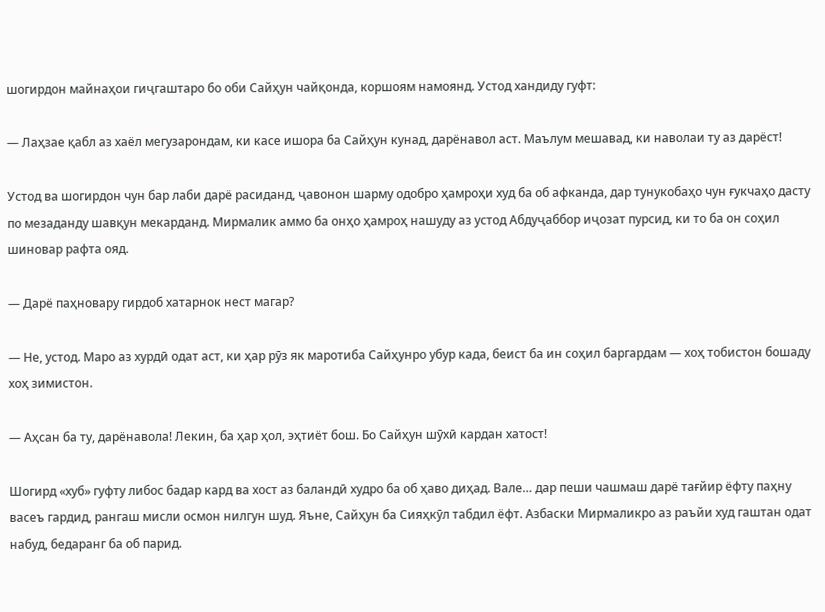шогирдон майнаҳои гиҷгаштаро бо оби Сайҳун чайқонда, коршоям намоянд. Устод хандиду гуфт:

— Лаҳзае қабл аз хаёл мегузарондам, ки касе ишора ба Сайҳун кунад, дарёнавол аст. Маълум мешавад, ки наволаи ту аз дарёст!

Устод ва шогирдон чун бар лаби дарё расиданд, ҷавонон шарму одобро ҳамроҳи худ ба об афканда, дар тунукобаҳо чун ғукчаҳо дасту по мезаданду шавқун мекарданд. Мирмалик аммо ба онҳо ҳамроҳ нашуду аз устод Абдуҷаббор иҷозат пурсид, ки то ба он соҳил шиновар рафта ояд.

— Дарё паҳновару гирдоб хатарнок нест магар?

— Не, устод. Маро аз хурдӣ одат аст, ки ҳар рӯз як маротиба Сайҳунро убур када, беист ба ин соҳил баргардам — хоҳ тобистон бошаду хоҳ зимистон.

— Аҳсан ба ту, дарёнавола! Лекин, ба ҳар ҳол, эҳтиёт бош. Бо Сайҳун шӯхӣ кардан хатост!

Шогирд «хуб» гуфту либос бадар кард ва хост аз баландӣ худро ба об ҳаво диҳад. Вале… дар пеши чашмаш дарё тағйир ёфту паҳну васеъ гардид, рангаш мисли осмон нилгун шуд. Яъне, Сайҳун ба Сияҳкӯл табдил ёфт. Азбаски Мирмаликро аз раъйи худ гаштан одат набуд, бедаранг ба об парид.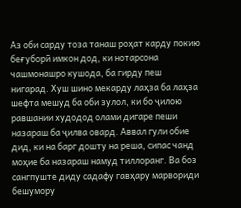Аз оби сарду тоза танаш роҳат карду покию беғуборӣ имкон дод, ки нотарсона чашмонашро кушода, ба гирду пеш нигарад. Хуш шино мекарду лаҳза ба лаҳза шефта мешуд ба оби зулол, ки бо ҷилою равшании худодод олами дигаре пеши назараш ба ҷилва овард. Аввал гули обие дид, ки на барг дошту на реша, сипас чанд моҳие ба назараш намуд тиллоранг. Ва боз сангпуште диду садафу гавҳару марвориди бешумору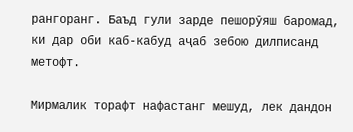рангоранг. Баъд гули зарде пешорӯяш баромад, ки дар оби каб-кабуд аҷаб зебою дилписанд метофт.

Мирмалик торафт нафастанг мешуд, лек дандон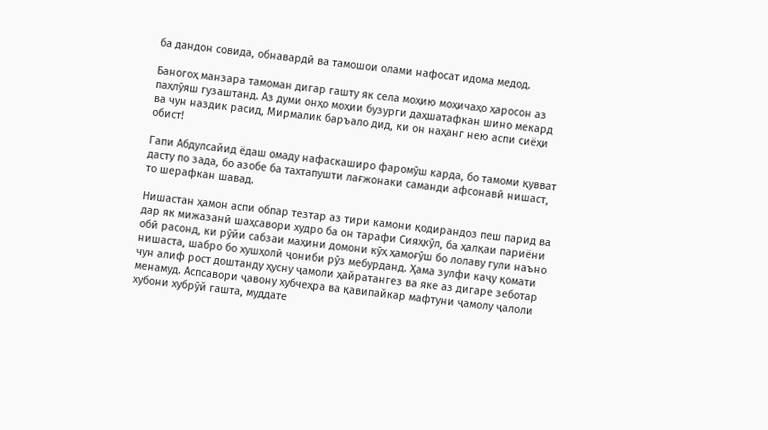ба дандон совида, обнавардӣ ва тамошои олами нафосат идома медод.

Баногоҳ манзара тамоман дигар гашту як села моҳию моҳичаҳо ҳаросон аз паҳлӯяш гузаштанд. Аз думи онҳо моҳии бузурги даҳшатафкан шино мекард ва чун наздик расид, Мирмалик баръало дид, ки он наҳанг нею аспи сиёҳи обист!

Гапи Абдулсайид ёдаш омаду нафаскаширо фаромӯш карда, бо тамоми қувват дасту по зада, бо азобе ба тахтапушти лағжонаки саманди афсонавӣ нишаст, то шерафкан шавад.

Нишастан ҳамон аспи обпар тезтар аз тири камони қодирандоз пеш парид ва дар як мижазанӣ шаҳсавори худро ба он тарафи Сияҳкӯл, ба ҳалқаи париёни обӣ расонд, ки рӯйи сабзаи маҳини домони кӯҳ ҳамоғӯш бо лолаву гули наъно нишаста, шабро бо хушҳолӣ ҷониби рӯз мебурданд. Ҳама зулфи каҷу қомати чун алиф рост доштанду ҳусну ҷамоли ҳайратангез ва яке аз дигаре зеботар менамуд. Аспсавори ҷавону хубчеҳра ва қавипайкар мафтуни ҷамолу ҷалоли хубони хубрӯй гашта, муддате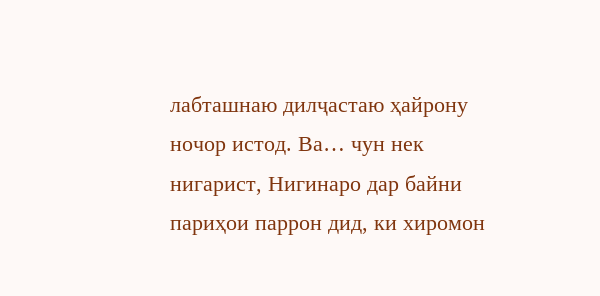лабташнаю дилҷастаю ҳайрону ночор истод. Ва… чун нек нигарист, Нигинаро дар байни париҳои паррон дид, ки хиромон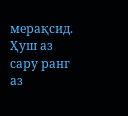мерақсид. Ҳуш аз сару ранг аз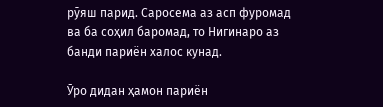рӯяш парид. Саросема аз асп фуромад ва ба соҳил баромад, то Нигинаро аз банди париён халос кунад.

Ӯро дидан ҳамон париён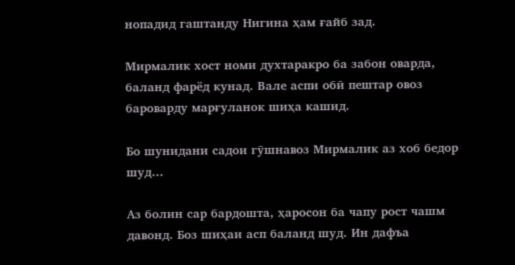нопадид гаштанду Нигина ҳам ғайб зад.

Мирмалик хост номи духтаракро ба забон оварда, баланд фарёд кунад. Вале аспи обӣ пештар овоз бароварду марғуланок шиҳа кашид.

Бо шунидани садои гӯшнавоз Мирмалик аз хоб бедор шуд…

Аз болин сар бардошта, ҳаросон ба чапу рост чашм давонд. Боз шиҳаи асп баланд шуд. Ин дафъа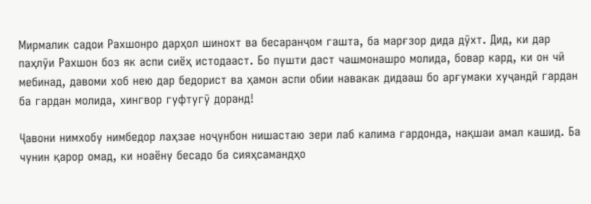Мирмалик садои Рахшонро дарҳол шинохт ва бесаранҷом гашта, ба марғзор дида дӯхт. Дид, ки дар паҳлӯи Рахшон боз як аспи сиёҳ истодааст. Бо пушти даст чашмонашро молида, бовар кард, ки он чӣ мебинад, давоми хоб нею дар бедорист ва ҳамон аспи обии навакак дидааш бо арғумаки хуҷандӣ гардан ба гардан молида, хингвор гуфтугӯ доранд!

Ҷавони нимхобу нимбедор лаҳзае ноҷунбон нишастаю зери лаб калима гардонда, нақшаи амал кашид. Ба чунин қарор омад, ки ноаёну бесадо ба сияҳсамандҳо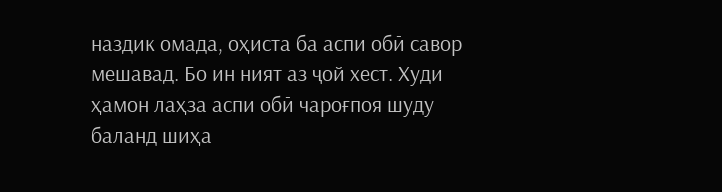наздик омада, оҳиста ба аспи обӣ савор мешавад. Бо ин ният аз ҷой хест. Худи ҳамон лаҳза аспи обӣ чароғпоя шуду баланд шиҳа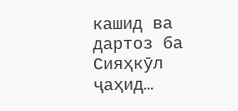кашид ва дартоз ба Сияҳкӯл ҷаҳид…